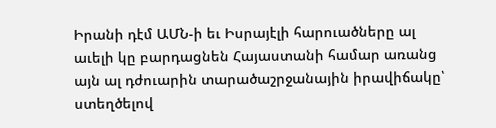Իրանի դէմ ԱՄՆ-ի եւ Իսրայէլի հարուածները ալ աւելի կը բարդացնեն Հայաստանի համար առանց այն ալ դժուարին տարածաշրջանային իրավիճակը՝ ստեղծելով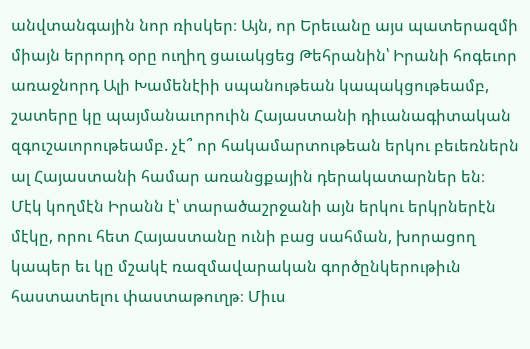անվտանգային նոր ռիսկեր։ Այն, որ Երեւանը այս պատերազմի միայն երրորդ օրը ուղիղ ցաւակցեց Թեհրանին՝ Իրանի հոգեւոր առաջնորդ Ալի Խամենէիի սպանութեան կապակցութեամբ, շատերը կը պայմանաւորուին Հայաստանի դիւանագիտական զգուշաւորութեամբ. չէ՞ որ հակամարտութեան երկու բեւեռներն ալ Հայաստանի համար առանցքային դերակատարներ են։
Մէկ կողմէն Իրանն է՝ տարածաշրջանի այն երկու երկրներէն մէկը, որու հետ Հայաստանը ունի բաց սահման, խորացող կապեր եւ կը մշակէ ռազմավարական գործընկերութիւն հաստատելու փաստաթուղթ։ Միւս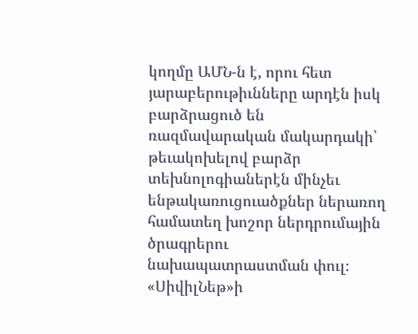կողմը ԱՄՆ-ն է, որու հետ յարաբերութիւնները արդէն իսկ բարձրացուծ են ռազմավարական մակարդակի՝ թեւակոխելով բարձր տեխնոլոգիաներէն մինչեւ ենթակառուցուածքներ ներառող համատեղ խոշոր ներդրումային ծրագրերու նախապատրաստման փուլ։
«ՍիվիլՆեթ»ի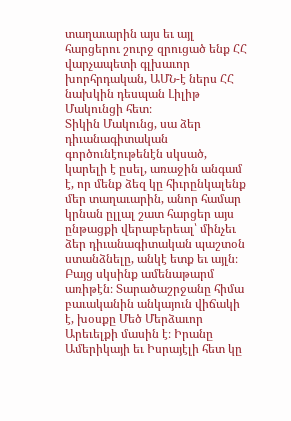տաղաւարին այս եւ այլ հարցերու շուրջ զրուցած ենք ՀՀ վարչապետի գլխաւոր խորհրդական, ԱՄՆ-է ներս ՀՀ նախկին դեսպան Լիլիթ Մակունցի հետ։
Տիկին Մակունց, սա ձեր դիւանագիտական գործունէութենէն սկսած, կարելի է ըսել, առաջին անգամ է, որ մենք ձեզ կը հիւրընկալենք մեր տաղաւարին, անոր համար կրնան ըլլալ շատ հարցեր այս ընթացքի վերաբերեալ՝ մինչեւ ձեր դիւանագիտական պաշտօն ստանձնելը, անկէ ետք եւ այլն։ Բայց սկսինք ամենաթարմ առիթէն։ Տարածաշրջանը հիմա բաւականին անկայուն վիճակի է, խօսքը Մեծ Մերձաւոր Արեւելքի մասին է։ Իրանը Ամերիկայի եւ Իսրայէլի հետ կը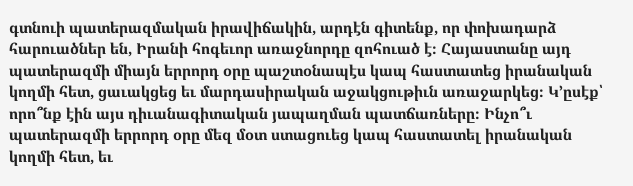գտնուի պատերազմական իրավիճակին, արդէն գիտենք, որ փոխադարձ հարուածներ են, Իրանի հոգեւոր առաջնորդը զոհուած է։ Հայաստանը այդ պատերազմի միայն երրորդ օրը պաշտօնապէս կապ հաստատեց իրանական կողմի հետ, ցաւակցեց եւ մարդասիրական աջակցութիւն առաջարկեց։ Կ՚ըսէք՝ որո՞նք էին այս դիւանագիտական յապաղման պատճառները։ Ինչո՞ւ պատերազմի երրորդ օրը մեզ մօտ ստացուեց կապ հաստատել իրանական կողմի հետ, եւ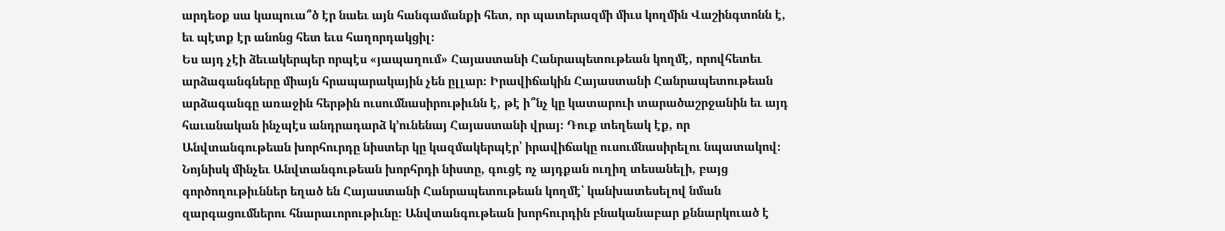արդեօք սա կապուա՞ծ էր նաեւ այն հանգամանքի հետ, որ պատերազմի միւս կողմին Վաշինգտոնն է, եւ պէտք էր անոնց հետ եւս հաղորդակցիլ։
Ես այդ չէի ձեւակերպեր որպէս «յապաղում» Հայաստանի Հանրապետութեան կողմէ, որովհետեւ արձագանգները միայն հրապարակային չեն ըլլար։ Իրավիճակին Հայաստանի Հանրապետութեան արձագանգը առաջին հերթին ուսումնասիրութիւնն է, թէ ի՞նչ կը կատարուի տարածաշրջանին եւ այդ հաւանական ինչպէս անդրադարձ կ՚ունենայ Հայաստանի վրայ։ Դուք տեղեակ էք, որ Անվտանգութեան խորհուրդը նիստեր կը կազմակերպէր՝ իրավիճակը ուսումնասիրելու նպատակով։ Նոյնիսկ մինչեւ Անվտանգութեան խորհրդի նիստը, գուցէ ոչ այդքան ուղիղ տեսանելի, բայց գործողութիւններ եղած են Հայաստանի Հանրապետութեան կողմէ՝ կանխատեսելով նման զարգացումներու հնարաւորութիւնը։ Անվտանգութեան խորհուրդին բնականաբար քննարկուած է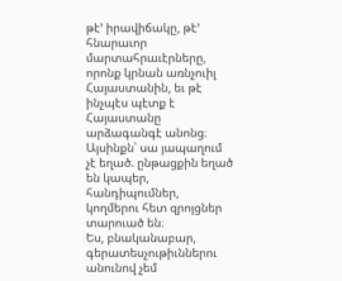թէ՚ իրավիճակը, թէ՚ հնարաւոր մարտահրաւէրները, որոնք կրնան առնչուիլ Հայաստանին, եւ թէ ինչպէս պէտք է Հայաստանը արձագանգէ անոնց։
Այսինքն՝ սա յապաղում չէ եղած. ընթացքին եղած են կապեր, հանդիպումներ, կողմերու հետ զրոյցներ տարուած են։
Ես, բնականաբար, գերատեսչութիւններու անունով չեմ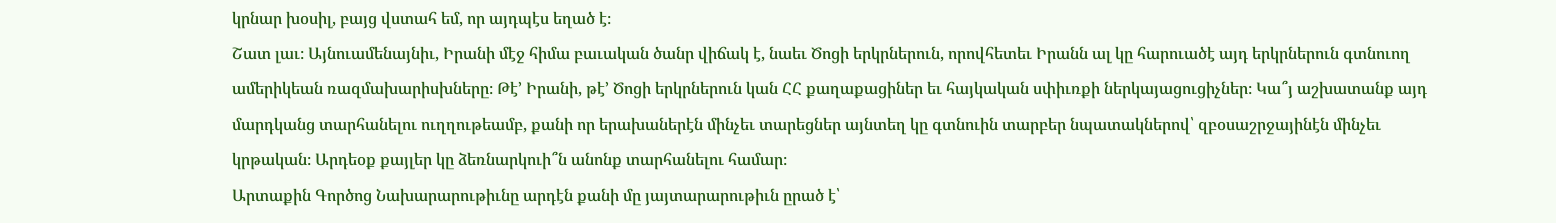կրնար խօսիլ, բայց վստահ եմ, որ այդպէս եղած է։
Շատ լաւ։ Այնուամենայնիւ, Իրանի մէջ հիմա բաւական ծանր վիճակ է, նաեւ Ծոցի երկրներուն, որովհետեւ Իրանն ալ կը հարուածէ այդ երկրներուն գտնուող ամերիկեան ռազմախարիսխները։ Թէ՚ Իրանի, թէ՚ Ծոցի երկրներուն կան ՀՀ քաղաքացիներ եւ հայկական սփիւռքի ներկայացուցիչներ։ Կա՞յ աշխատանք այդ մարդկանց տարհանելու ուղղութեամբ, քանի որ երախաներէն մինչեւ տարեցներ այնտեղ կը գտնուին տարբեր նպատակներով՝ զբօսաշրջայինէն մինչեւ կրթական։ Արդեօք քայլեր կը ձեռնարկուի՞ն անոնք տարհանելու համար։
Արտաքին Գործոց Նախարարութիւնը արդէն քանի մը յայտարարութիւն ըրած է՝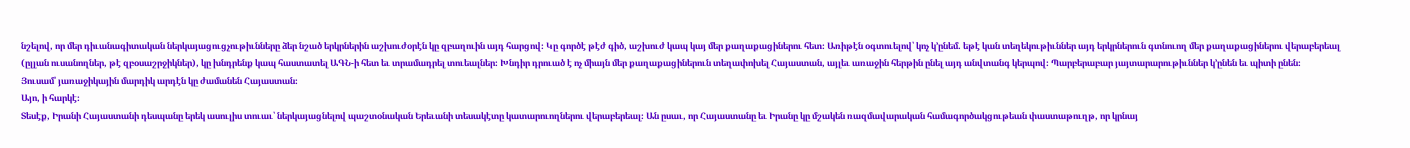նշելով, որ մեր դիւանագիտական ներկայացուցչութիւնները ձեր նշած երկրներին աշխուժօրէն կը զբաղուին այդ հարցով։ Կը գործէ թէժ գիծ, աշխուժ կապ կայ մեր քաղաքացիներու հետ։ Առիթէն օգտուելով՝ կոչ կ՚ընեմ. եթէ կան տեղեկութիւններ այդ երկրներուն գտնուող մեր քաղաքացիներու վերաբերեալ (ըլլան ուսանողներ, թէ զբօսաշրջիկներ), կը խնդրենք կապ հաստատել ԱԳՆ-ի հետ եւ տրամադրել տուեալներ։ Խնդիր դրուած է ոչ միայն մեր քաղաքացիներուն տեղափոխել Հայաստան, այլեւ առաջին հերթին ընել այդ անվտանգ կերպով։ Պարբերաբար յայտարարութիւններ կ՚ընեն եւ պիտի ընեն։
Յուսամ՝ յառաջիկային մարդիկ արդէն կը ժամանեն Հայաստան։
Այո, ի հարկէ։
Տեսէք, Իրանի Հայաստանի դեսպանը երեկ ասուլիս տուաւ՝ ներկայացնելով պաշտօնական Երեւանի տեսակէտը կատարուողներու վերաբերեալ։ Ան ըսաւ, որ Հայաստանը եւ Իրանը կը մշակեն ռազմավարական համագործակցութեան փաստաթուղթ, որ կրնայ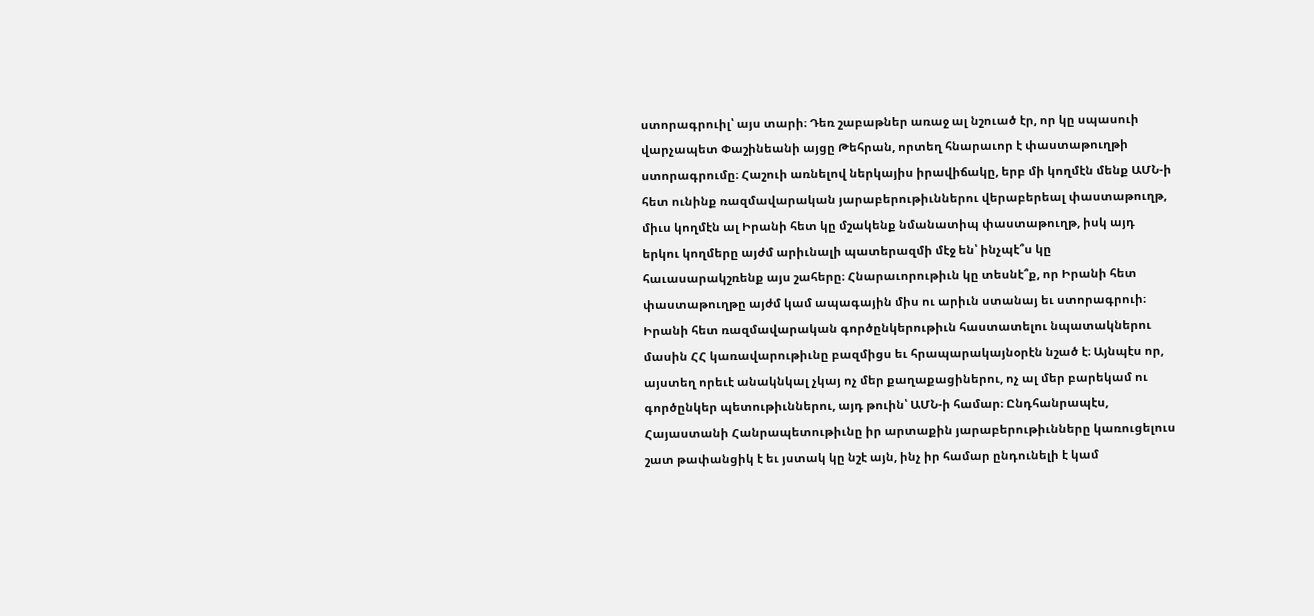ստորագրուիլ՝ այս տարի։ Դեռ շաբաթներ առաջ ալ նշուած էր, որ կը սպասուի վարչապետ Փաշինեանի այցը Թեհրան, որտեղ հնարաւոր է փաստաթուղթի ստորագրումը։ Հաշուի առնելով ներկայիս իրավիճակը, երբ մի կողմէն մենք ԱՄՆ-ի հետ ունինք ռազմավարական յարաբերութիւններու վերաբերեալ փաստաթուղթ, միւս կողմէն ալ Իրանի հետ կը մշակենք նմանատիպ փաստաթուղթ, իսկ այդ երկու կողմերը այժմ արիւնալի պատերազմի մէջ են՝ ինչպէ՞ս կը հաւասարակշռենք այս շահերը։ Հնարաւորութիւն կը տեսնէ՞ք, որ Իրանի հետ փաստաթուղթը այժմ կամ ապագային միս ու արիւն ստանայ եւ ստորագրուի։
Իրանի հետ ռազմավարական գործընկերութիւն հաստատելու նպատակներու մասին ՀՀ կառավարութիւնը բազմիցս եւ հրապարակայնօրէն նշած է։ Այնպէս որ, այստեղ որեւէ անակնկալ չկայ ոչ մեր քաղաքացիներու, ոչ ալ մեր բարեկամ ու գործընկեր պետութիւններու, այդ թուին՝ ԱՄՆ-ի համար։ Ընդհանրապէս, Հայաստանի Հանրապետութիւնը իր արտաքին յարաբերութիւնները կառուցելուս շատ թափանցիկ է եւ յստակ կը նշէ այն, ինչ իր համար ընդունելի է կամ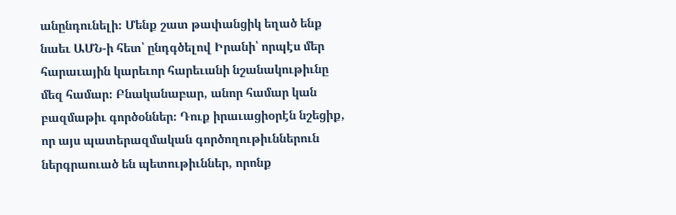անընդունելի։ Մենք շատ թափանցիկ եղած ենք նաեւ ԱՄՆ-ի հետ՝ ընդգծելով Իրանի՝ որպէս մեր հարաւային կարեւոր հարեւանի նշանակութիւնը մեզ համար։ Բնականաբար, անոր համար կան բազմաթիւ գործօններ։ Դուք իրաւացիօրէն նշեցիք, որ այս պատերազմական գործողութիւններուն ներգրաուած են պետութիւններ, որոնք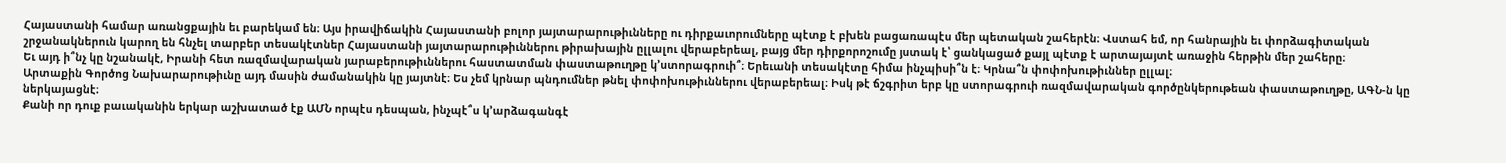Հայաստանի համար առանցքային եւ բարեկամ են։ Այս իրավիճակին Հայաստանի բոլոր յայտարարութիւնները ու դիրքաւորումները պէտք է բխեն բացառապէս մեր պետական շահերէն։ Վստահ եմ, որ հանրային եւ փորձագիտական շրջանակներուն կարող են հնչել տարբեր տեսակէտներ Հայաստանի յայտարարութիւններու թիրախային ըլլալու վերաբերեալ, բայց մեր դիրքորոշումը յստակ է՝ ցանկացած քայլ պէտք է արտայայտէ առաջին հերթին մեր շահերը։
Եւ այդ ի՞նչ կը նշանակէ, Իրանի հետ ռազմավարական յարաբերութիւններու հաստատման փաստաթուղթը կ՚ստորագրուի՞։ Երեւանի տեսակէտը հիմա ինչպիսի՞ն է։ Կրնա՞ն փոփոխութիւններ ըլլալ։
Արտաքին Գործոց Նախարարութիւնը այդ մասին ժամանակին կը յայտնէ։ Ես չեմ կրնար պնդումներ թնել փոփոխութիւններու վերաբերեալ։ Իսկ թէ ճշգրիտ երբ կը ստորագրուի ռազմավարական գործընկերութեան փաստաթուղթը, ԱԳՆ-ն կը ներկայացնէ։
Քանի որ դուք բաւականին երկար աշխատած էք ԱՄՆ որպէս դեսպան, ինչպէ՞ս կ՚արձագանգէ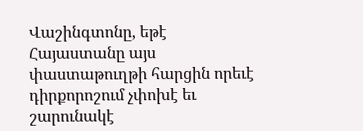Վաշինգտոնը, եթէ Հայաստանը այս փաստաթուղթի հարցին որեւէ դիրքորոշում չփոխէ եւ շարունակէ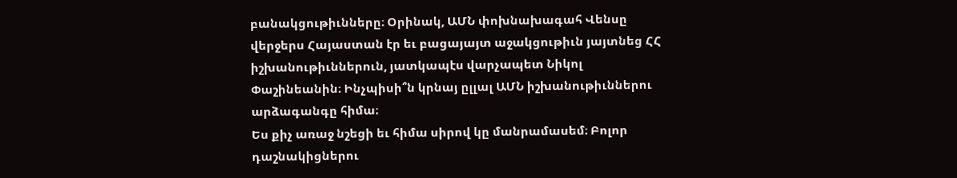բանակցութիւնները։ Օրինակ, ԱՄՆ փոխնախագահ Վենսը վերջերս Հայաստան էր եւ բացայայտ աջակցութիւն յայտնեց ՀՀ իշխանութիւններուն, յատկապէս վարչապետ Նիկոլ Փաշինեանին։ Ինչպիսի՞ն կրնայ ըլլալ ԱՄՆ իշխանութիւններու արձագանգը հիմա։
Ես քիչ առաջ նշեցի եւ հիմա սիրով կը մանրամասեմ։ Բոլոր դաշնակիցներու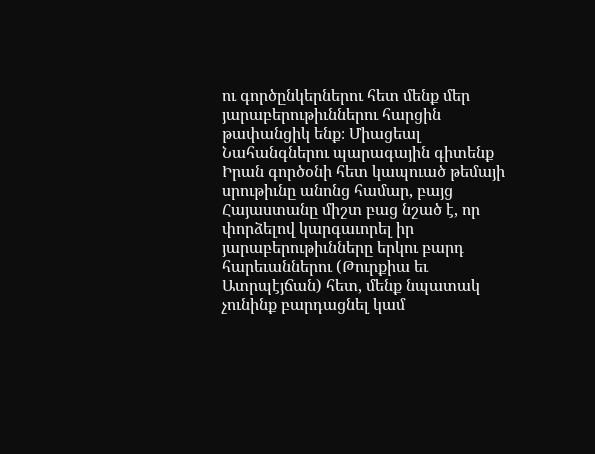ու գործընկերներու հետ մենք մեր յարաբերութիւններու հարցին թափանցիկ ենք։ Միացեալ Նահանգներու պարագային գիտենք Իրան գործօնի հետ կապուած թեմայի սրութիւնը անոնց համար, բայց Հայաստանը միշտ բաց նշած է, որ փորձելով կարգաւորել իր յարաբերութիւնները երկու բարդ հարեւաններու (Թուրքիա եւ Ատրպէյճան) հետ, մենք նպատակ չունինք բարդացնել կամ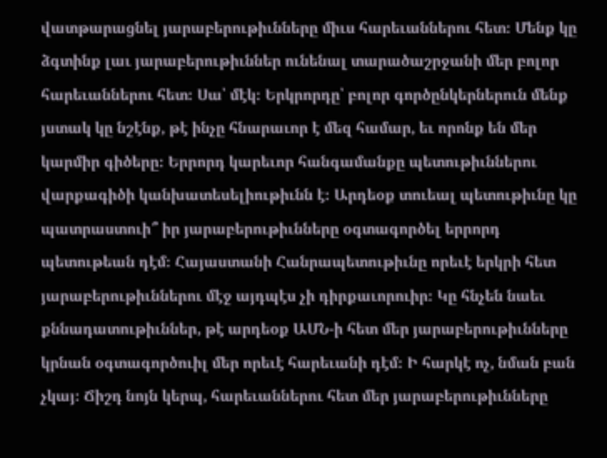վատթարացնել յարաբերութիւնները միւս հարեւաններու հետ։ Մենք կը ձգտինք լաւ յարաբերութիւններ ունենալ տարածաշրջանի մեր բոլոր հարեւաններու հետ։ Սա՝ մէկ։ Երկրորդը՝ բոլոր գործընկերներուն մենք յստակ կը նշէնք, թէ ինչը հնարաւոր է մեզ համար, եւ որոնք են մեր կարմիր գիծերը։ Երրորդ կարեւոր հանգամանքը պետութիւններու վարքագիծի կանխատեսելիութիւնն է։ Արդեօք տուեալ պետութիւնը կը պատրաստուի՞ իր յարաբերութիւնները օգտագործել երրորդ պետութեան դէմ։ Հայաստանի Հանրապետութիւնը որեւէ երկրի հետ յարաբերութիւններու մէջ այդպէս չի դիրքաւորուիր։ Կը հնչեն նաեւ քննադատութիւններ, թէ արդեօք ԱՄՆ-ի հետ մեր յարաբերութիւնները կրնան օգտագործուիլ մեր որեւէ հարեւանի դէմ։ Ի հարկէ ոչ, նման բան չկայ։ Ճիշդ նոյն կերպ, հարեւաններու հետ մեր յարաբերութիւնները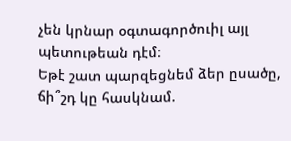չեն կրնար օգտագործուիլ այլ պետութեան դէմ։
Եթէ շատ պարզեցնեմ ձեր ըսածը, ճի՞շդ կը հասկնամ.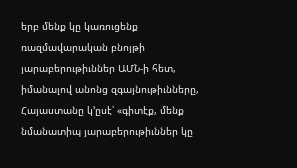երբ մենք կը կառուցենք ռազմավարական բնոյթի յարաբերութիւններ ԱՄՆ-ի հետ, իմանալով անոնց զգայնութիւնները, Հայաստանը կ՚ըսէ՝ «գիտէք, մենք նմանատիպ յարաբերութիւններ կը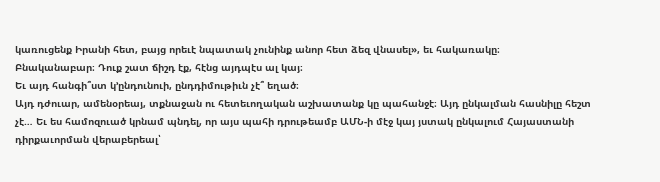կառուցենք Իրանի հետ, բայց որեւէ նպատակ չունինք անոր հետ ձեզ վնասել», եւ հակառակը։
Բնականաբար։ Դուք շատ ճիշդ էք, հէնց այդպէս ալ կայ։
Եւ այդ հանգի՞ստ կ՚ընդունուի, ընդդիմութիւն չէ՞ եղած։
Այդ դժուար, ամենօրեայ, տքնաջան ու հետեւողական աշխատանք կը պահանջէ։ Այդ ընկալման հասնիլը հեշտ չէ… Եւ ես համոզուած կրնամ պնդել, որ այս պահի դրութեամբ ԱՄՆ-ի մէջ կայ յստակ ընկալում Հայաստանի դիրքաւորման վերաբերեալ՝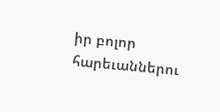իր բոլոր հարեւաններու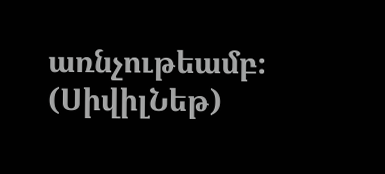առնչութեամբ։
(ՍիվիլՆեթ)